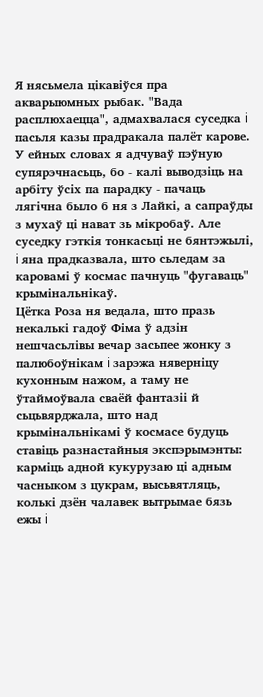Я нясьмела цiкавiўся пра акварыюмных рыбак. "Вада расплюхаецца", адмахвалася суседка i пасьля казы прадракала палёт карове.
У ейных словах я адчуваў пэўную супярэчнасьць, бо - калi выводзiць на арбiту ўсiх па парадку - пачаць лягiчна было б ня з Лайкi, а сапраўды з мухаў цi нават зь мiкробаў. Але суседку гэткiя тонкасьцi не бянтэжылi, i яна прадказвала, што сьледам за каровамi ў космас пачнуць "фугаваць" крымiнальнiкаў.
Цётка Роза ня ведала, што празь некалькi гадоў Фiма ў адзiн нешчасьлiвы вечар засьпее жонку з палюбоўнiкам i зарэжа нявернiцу кухонным нажом, а таму не ўтаймоўвала сваёй фантазii й сьцьвярджала, што над крымiнальнiкамi ў космасе будуць ставiць разнастайныя экспэрымэнты: кармiць адной кукурузаю цi адным часныком з цукрам, высьвятляць, колькi дзён чалавек вытрымае бязь ежы i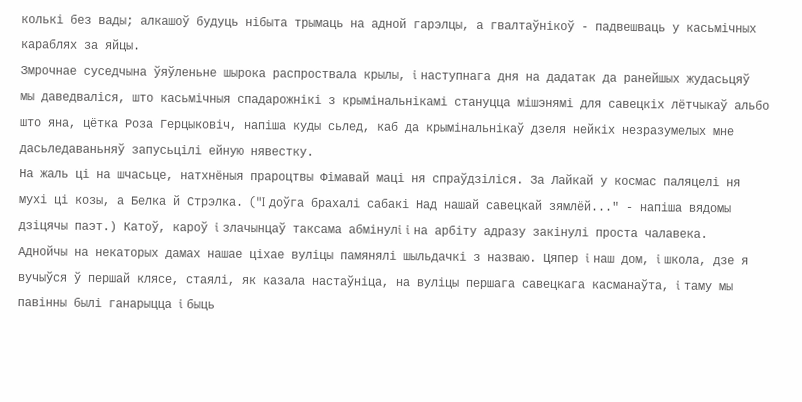колькi без вады; алкашоў будуць нiбыта трымаць на адной гарэлцы, а гвалтаўнiкоў - падвешваць у касьмiчных караблях за яйцы.
Змрочнае суседчына ўяўленьне шырока распроствала крылы, i наступнага дня на дадатак да ранейшых жудасьцяў мы даведвалiся, што касьмiчныя спадарожнiкi з крымiнальнiкамi стануцца мiшэнямi для савецкiх лётчыкаў альбо што яна, цётка Роза Герцыковiч, напiша куды сьлед, каб да крымiнальнiкаў дзеля нейкiх незразумелых мне дасьледаваньняў запусьцiлi ейную нявестку.
На жаль цi на шчасьце, натхнёныя прароцтвы Фiмавай мацi ня спраўдзiлiся. За Лайкай у космас паляцелi ня мухi цi козы, а Белка й Стрэлка. ("I доўга брахалi сабакi Над нашай савецкай зямлёй..." - напiша вядомы дзiцячы паэт.) Катоў, кароў i злачынцаў таксама абмiнулi i на арбiту адразу закiнулi проста чалавека.
Аднойчы на некаторых дамах нашае цiхае вулiцы памянялi шыльдачкi з назваю. Цяпер i наш дом, i школа, дзе я вучыўся ў першай клясе, стаялi, як казала настаўнiца, на вулiцы першага савецкага касманаўта, i таму мы павiнны былi ганарыцца i быць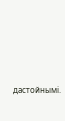дастойнымi.